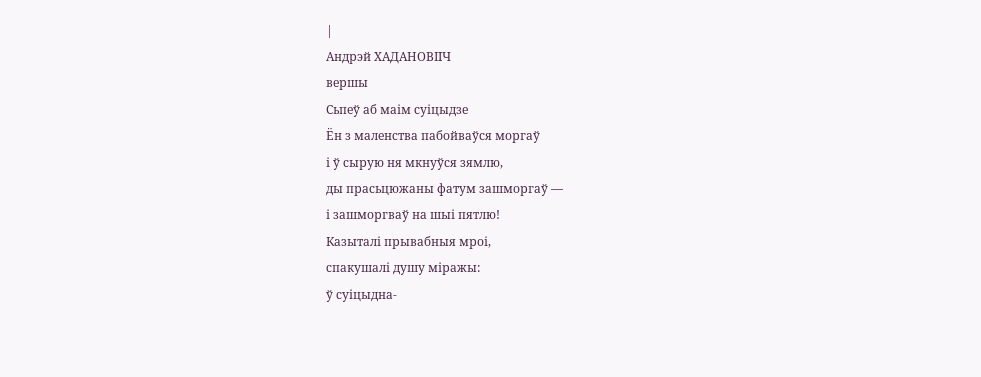|
Андрэй ХАДАНОВІIЧ
вершы
Сьпеў аб маім суіцыдзе
Ён з маленства пабойваўся моргаў
і ў сырую ня мкнуўся зямлю,
ды прасьцюжаны фатум зашморгаў —
і зашморгваў на шыі пятлю!
Казыталі прывабныя мроі,
спакушалі душу міражы:
ў суіцыдна-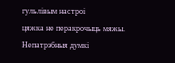гульлівым настроі
цяжка не перакрочыць мяжы.
Непатрэбныя думкі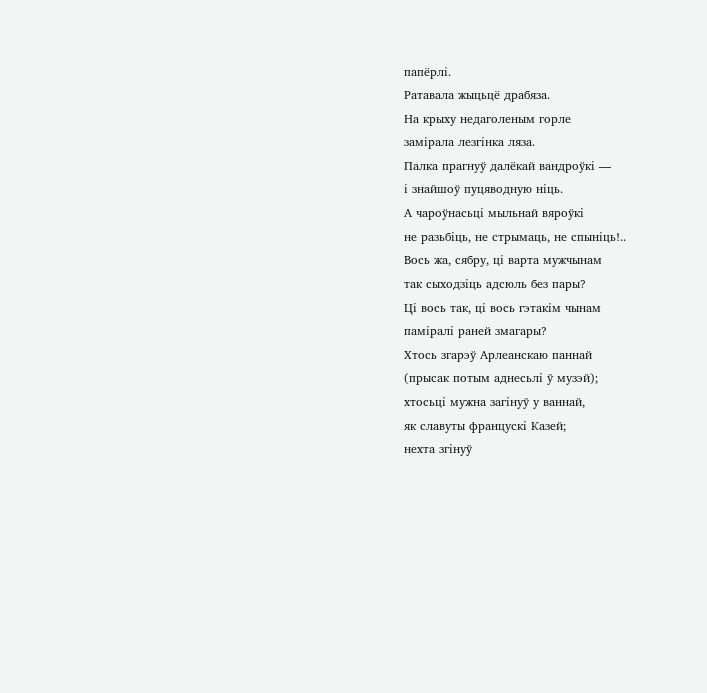папёрлі.
Ратавала жыцьцё драбяза.
На крыху недаголеным горле
замірала лезгінка ляза.
Палка прагнуў далёкай вандроўкі —
і знайшоў пуцяводную ніць.
А чароўнасьці мыльнай вяроўкі
не разьбіць, не стрымаць, не спыніць!..
Вось жа, сябру, ці варта мужчынам
так сыходзіць адсюль без пары?
Ці вось так, ці вось гэтакім чынам
паміралі раней змагары?
Хтось згарэў Арлеанскаю паннай
(прысак потым аднесьлі ў музэй);
хтосьці мужна загінуў у ваннай,
як славуты францускі Казей;
нехта згінуў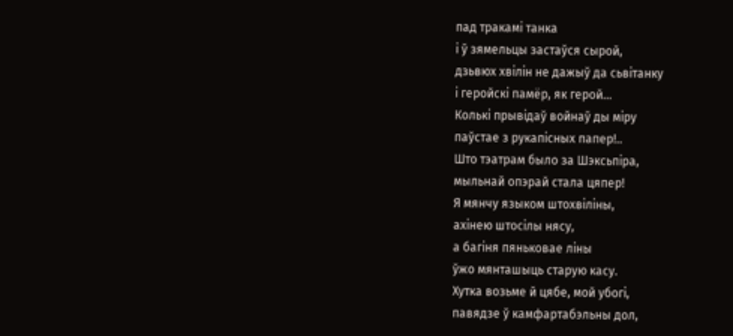пад тракамі танка
і ў зямельцы застаўся сырой,
дзьвюх хвілін не дажыў да сьвітанку
і геройскі памёр, як герой...
Колькі прывідаў войнаў ды міру
паўстае з рукапісных папер!..
Што тэатрам было за Шэксьпіра,
мыльнай опэрай стала цяпер!
Я мянчу языком штохвіліны,
ахінею штосілы нясу,
а багіня пяньковае ліны
ўжо мянташыць старую касу.
Хутка возьме й цябе, мой убогі,
павядзе ў камфартабэльны дол,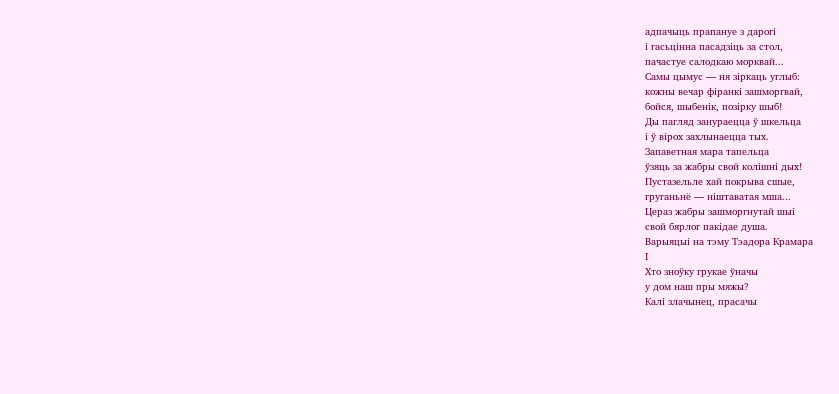адпачыць прапануе з дарогі
і гасьцінна пасадзіць за стол,
пачастуе салодкаю морквай...
Самы цымус — ня зіркаць углыб:
кожны вечар фіранкі зашморгвай,
бойся, шыбенік, позірку шыб!
Ды пагляд занураецца ў шкельца
і ў вірох захлынаецца тых.
Запаветная мара тапельца
ўзяць за жабры свой колішні дых!
Пустазельле хай покрыва сшые,
груганьнё — ніштаватая мша...
Цераз жабры зашморгнутай шыі
свой бярлог пакідае душа.
Варыяцыі на тэму Тэадора Крамара
І
Хто зноўку грукае ўначы
у дом наш пры мяжы?
Калі злачынец, прасачы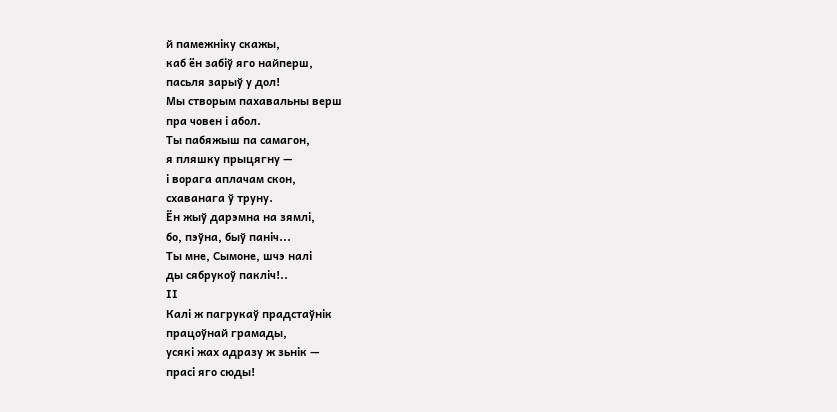й памежніку скажы,
каб ён забіў яго найперш,
пасьля зарыў у дол!
Мы створым пахавальны верш
пра човен і абол.
Ты пабяжыш па самагон,
я пляшку прыцягну —
і ворага аплачам скон,
схаванага ў труну.
Ён жыў дарэмна на зямлі,
бо, пэўна, быў паніч...
Ты мне, Сымоне, шчэ налі
ды сябрукоў пакліч!..
ІІ
Калі ж пагрукаў прадстаўнік
працоўнай грамады,
усякі жах адразу ж зьнік —
прасі яго сюды!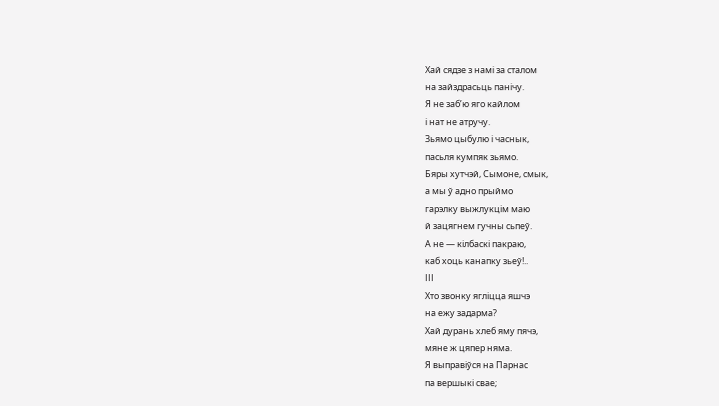Хай сядзе з намі за сталом
на зайздрасьць панічу.
Я не заб’ю яго кайлом
і нат не атручу.
Зьямо цыбулю і часнык,
пасьля кумпяк зьямо.
Бяры хутчэй, Сымоне, смык,
а мы ў адно прыймо
гарэлку выжлукцім маю
й зацягнем гучны сьпеў.
А не — кілбаскі пакраю,
каб хоць канапку зьеў!..
ІІІ
Хто звонку ягліцца яшчэ
на ежу задарма?
Хай дурань хлеб яму пячэ,
мяне ж цяпер няма.
Я выправіўся на Парнас
па вершыкі свае;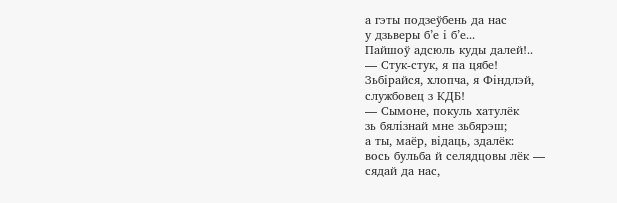а гэты подзеўбень да нас
у дзьверы б’е і б’е...
Пайшоў адсюль куды далей!..
— Стук-стук, я па цябе!
Зьбірайся, хлопча, я Фіндлэй,
службовец з КДБ!
— Сымоне, покуль хатулёк
зь бялізнай мне зьбярэш;
а ты, маёр, відаць, здалёк:
вось бульба й селядцовы лёк —
сядай да нас,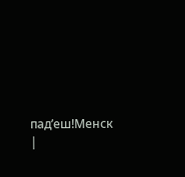пад’еш!Менск
|